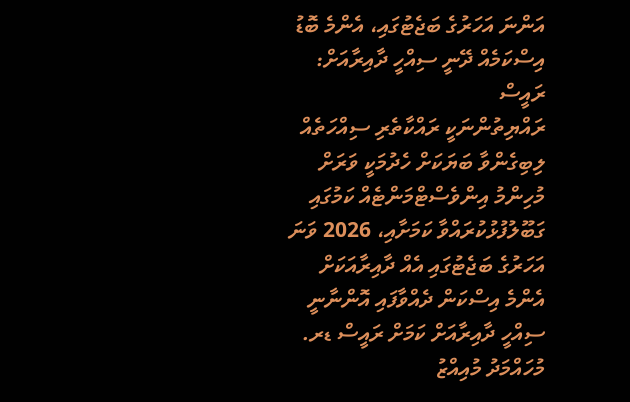އަންނަ އަހަރުގެ ބަޖެޓުގައި، އެންމެ ބޮޑު އިސްކަމެއް ދޭނީ ސިއްހީ ދާއިރާއަށް: ރައީސް
ރައްޔިތުންނަކީ ރައްކާތެރި ސިއްހަތެއް ލިބިގެންވާ ބަޔަކަށް ހެދުމަކީ ވަރަށް މުހިންމު އިންވެސްޓްމަންޓެއް ކަމުގައި ގަބޫލުފުޅުކުރައްވާ ކަމަށާއި، 2026 ވަނަ އަހަރުގެ ބަޖެޓުގައި އެއް ދާއިރާއަކަށް އެންމެ އިސްކަން ދެއްވާފައި އޮންނާނީ ސިއްހީ ދާއިރާއަށް ކަމަށް ރައީސް ޑރ. މުހައްމަދު މުއިއްޒު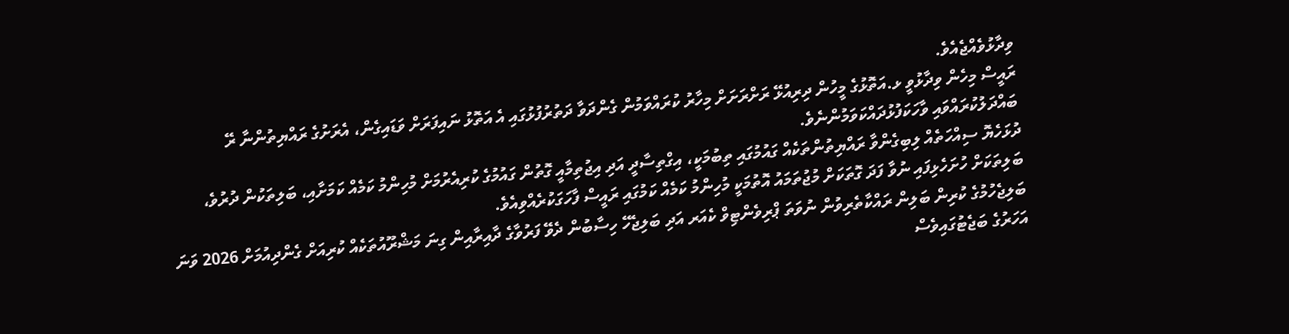ވިދާޅުވެއްޖެއެވެ.
ރައީސް މިހެން ވިދާޅުވީ ޅ.އަތޮޅުގެ މީހުން ދިރިއުޅޭ ރަށްރަށަށް މިހާރު ކުރައްވަމުން ގެންދަވާ ދަތުރުފުޅުގައި އެ އަތޮޅު ނައިފަރަށް ވަޑައިގެން، އެރަށުގެ ރައްޔިތުންނާ ރޭ ބައްދަލުކުރައްވައި ވާހަކަފުޅުދައްކަވަމުންނެވެ.
ދުޅަހެޔޮ ސިއްހަތެއް ލިބިގެންވާ ރައްޔިތުންތަކެއް ގައުމުގައި ތިބުމަކީ، އިގްތިސާދީ އަދި އިޖުތިމާއީ ގޮތުން ގައުމުގެ ކުރިއެރުމަށް މުހިންމު ކަމެއް ކަމަށާއި، ބަލިތަކުން ދުރުވެ، ބަލިތަކަށް ހުށަހެޅިފައި ނުވާ ފަދަ ގޮތަކަށް މުޖުތަމައު އޮތުމަކީ މުހިންމު ކަމެއް ކަމުގައި ރައީސް ފާހަގަކުރެއްވިއެވެ.
ބަލިޖެހުމުގެ ކުރިން ބަލިން ރައްކާތެރިވުން ނުވަތަ ޕްރިވެންޓިވް ކެއަރ އަދި ބަލިޖެހޭ ހިސާބުން ދެވޭ ފަރުވާގެ ދާއިރާއިން ގިނަ މަޝްރޫއުތަކެއް ކުރިއަށް ގެންދިއުމަށް 2026 ވަނަ އަހަރުގެ ބަޖެޓުގައިވެސް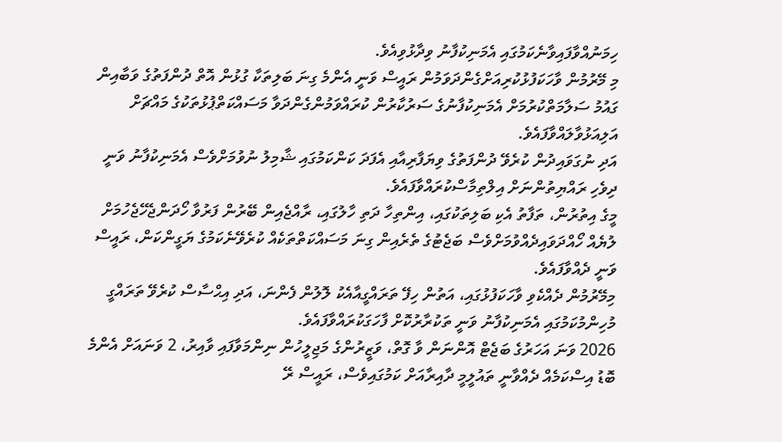ހިމަނުއްވާފައިވާނެކަމުގައި އެމަނިކުފާނު ވިދާޅުވިއެވެ.
މި މޭރުމުން ވާހަކަފުޅުކުރިއަށްގެންދަވަމުން ރައީސް ވަނީ އެންމެ ގިނަ ބަލިތަކާ ގުޅުން އޮތް ދުންފަތުގެ ވަބާއިން ގައުމު ސަލާމަތްކުރުމަށް އެމަނިކުފާނުގެ ސަރުކާރުން ކުރައްވަމުންގެންދަވާ މަސައްކަތްޕުޅުތަކުގެ މައްޗަށް އަލިއަޅުވާލައްވާފައެވެ.
އަދި ނުގަވައިދުން ކުރެވޭ ދުންފަތުގެ ވިޔަފާރިއާއި އެފަދަ ކަންކަމުގައި ޝާމިލު ނުވުމަށްވެސް އެމަނިކުފާނު ވަނީ ދިވެހި ރައްޔިތުންނަށް އިލްތިމާސްކުރައްވާފައެވެ.
މީގެ އިތުރުން، ތަފާތު އެކި ބަލިތަކުގައި، އިންތިހާ ދަތި ހާލުގައި، ރާއްޖެއިން ބޭރުން ފަރުވާ ހޯދަންޖެހޭޖެހުމަށް ލުޔެއް ހޯއްދަވައިދެއްވުމަށްވެސް ބަޖެޓުގެ ތެރެއިން ގިނަ މަސައްކަތްތަކެއް ކުރެވޭނެކަމުގެ ޔަގީންކަން، ރައީސް ވަނީ ދެއްވާފައެވެ.
މިމޭރުމުން ދެއްކެވި ވާހަކަފުޅުގައި، އަތުން ހިފޭ ތަރައްގީއާއެކު ލޮލުން ފެންނަ، އަދި އިޙްސާސް ކުރެވޭ ތަރައްގީ މުހިންމުކަމުގައި އެމަނިކުފާނު ވަނީ ތަކުރާރުކޮށް ފާހަގަކުރައްވާފައެވެ.
2026 ވަނަ އަހަރުގެ ބަޖެޓް އޮންނަން ވާ ގޮތް، ވަޒީރުންގެ މަޖިލީހުން ނިންމަވާފައި ވާއިރު، 2 ވަނައަށް އެންމެ ބޮޑު އިސްކަމެއް ދެއްވާނީ ތައުލީމީ ދާއިރާއަށް ކަމުގައިވެސް، ރައީސް ރޭ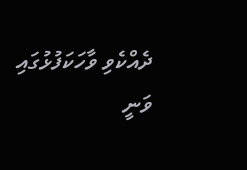ދެއްކެވި ވާހަކަފުޅުގައި ވަނީ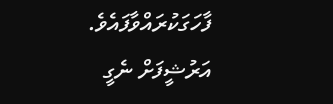ފާހަގަކުރައްވާފައެވެ.
އަރުޝީފަށް ނެގީ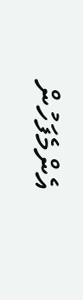އެންމެފަހުން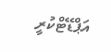އަޕްޑޭޓްކުރީ